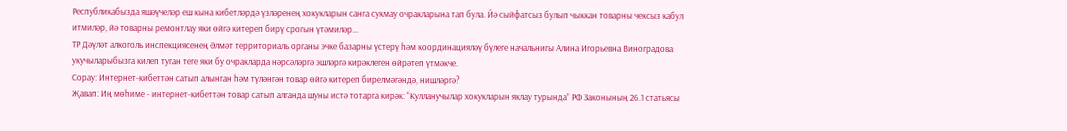Республикабызда яшәүчеләр еш кына кибетләрдә үзләренең хокукларын санга сукмау очракларына тап була. Йә сыйфатсыз булып чыккан товарны чексыз кабул итмиләр, йә товарны ремонтлау яки өйгә китереп бирү срогын үтәмиләр...
ТР Дәүләт алкоголь инспекциясенең Әлмәт территориаль органы эчке базарны үстерү һәм координацияләү бүлеге начальнигы Алина Игорьевна Виноградова укучыларыбызга килеп туган теге яки бу очракларда нәрсәләргә эшләргә кирәклеген өйрәтеп үтмәкче.
Сорау: Интернет-кибеттән сатып алынган һәм түләнгән товар өйгә китереп бирелмәгәндә, нишләргә?
Җавап: Иң мөһиме - интернет-кибеттән товар сатып алганда шуны истә тотарга кирәк: “Кулланучылар хокукларын яклау турында” РФ Законының 26.1 статьясы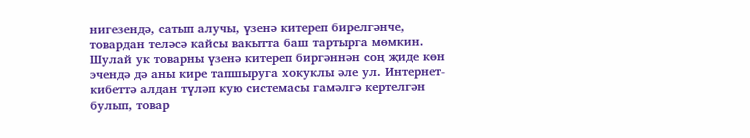нигезендә, сатып алучы, үзенә китереп бирелгәнче, товардан теләсә кайсы вакытта баш тартырга мөмкин. Шулай ук товарны үзенә китереп биргәннән соң җиде көн эчендә дә аны кире тапшыруга хокуклы әле ул. Интернет-кибеттә алдан түләп кую системасы гамәлгә кертелгән булып, товар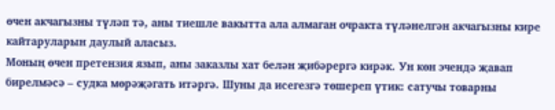өчен акчагызны түләп тә, аны тиешле вакытта ала алмаган очракта түләнелгән акчагызны кире кайтаруларын даулый аласыз.
Моның өчен претензия язып, аны заказлы хат белән җибәрергә кирәк. Ун көн эчендә җавап бирелмәсә – судка мөрәҗәгать итәргә. Шуны да исегезгә төшереп үтик: сатучы товарны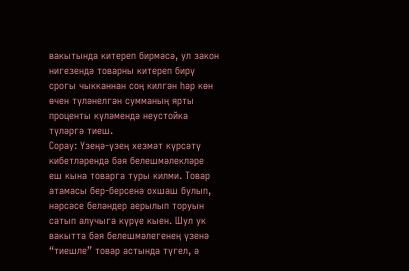вакытында китереп бирмәсә, ул закон нигезендә товарны китереп бирү срогы чыкканнан соң килгән һәр көн өчен түләнелгән сумманың ярты проценты күләмендә неустойка түләргә тиеш.
Сорау: Үзеңә-үзең хезмәт күрсәтү кибетләрендә бәя белешмәлекләре еш кына товарга туры килми. Товар атамасы бер-берсенә охшаш булып, нәрсәсе беләндер аерылып торуын сатып алучыга күрүе кыен. Шул ук вакытта бәя белешмәлегенең үзенә “тиешле” товар астында түгел, ә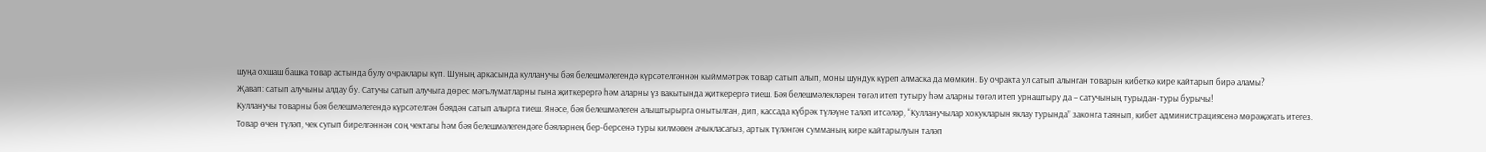шуңа охшаш башка товар астында булу очраклары күп. Шуның аркасында кулланучы бәя белешмәлегендә күрсәтелгәннән кыйммәтрәк товар сатып алып, моны шундук күреп алмаска да мөмкин. Бу очракта ул сатып алынган товарын кибеткә кире кайтарып бирә аламы?
Җавап: сатып алучыны алдау бу. Сатучы сатып алучыга дөрес мәгълүматларны гына җиткерергә һәм аларны үз вакытында җиткерергә тиеш. Бәя белешмәлекләрен төгәл итеп тутыру һәм аларны төгәл итеп урнаштыру да – сатучының турыдан-туры бурычы!
Кулланучы товарны бәя белешмәлегендә күрсәтелгән бәядән сатып алырга тиеш. Янәсе, бәя белешмәлеген алыштырырга онытылган, дип, кассада күбрәк түләүне таләп итсәләр, “Кулланучылар хокукларын яклау турында” законга таянып, кибет администрациясенә мөрәҗәгать итегез.
Товар өчен түләп, чек сугып бирелгәннән соң чектагы һәм бәя белешмәлегендәге бәяләрнең бер-берсенә туры килмәвен ачыкласагыз, артык түләнгән сумманың кире кайтарылуын таләп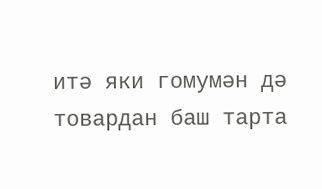итә яки гомумән дә товардан баш тарта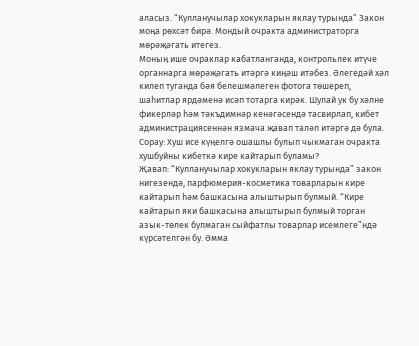аласыз. “Кулланучылар хокукларын яклау турында” Закон моңа рөхсәт бирә. Мондый очракта администраторга мөрәҗәгать итегез.
Моның ише очраклар кабатланганда, контрольлек итүче органнарга мөрәҗәгать итәргә киңәш итәбез. Әлегедәй хәл килеп туганда бәя белешмәлеген фотога төшереп, шаһитлар ярдәменә исәп тотарга кирәк. Шулай ук бу хәлне фикерләр һәм тәкъдимнәр кенәгәсендә тасвирлап, кибет администрациясеннән язмача җавап таләп итәргә дә була.
Сорау: Хуш исе күңелгә ошашлы булып чыкмаган очракта хушбуйны кибеткә кире кайтарып буламы?
Җавап: “Кулланучылар хокукларын яклау турында” закон нигезендә, парфюмерия-косметика товарларын кире кайтарып һәм башкасына алыштырып булмый. “Кире кайтарып яки башкасына алыштырып булмый торган азык-төлек булмаган сыйфатлы товарлар исемлеге”ндә күрсәтелгән бу. Әмма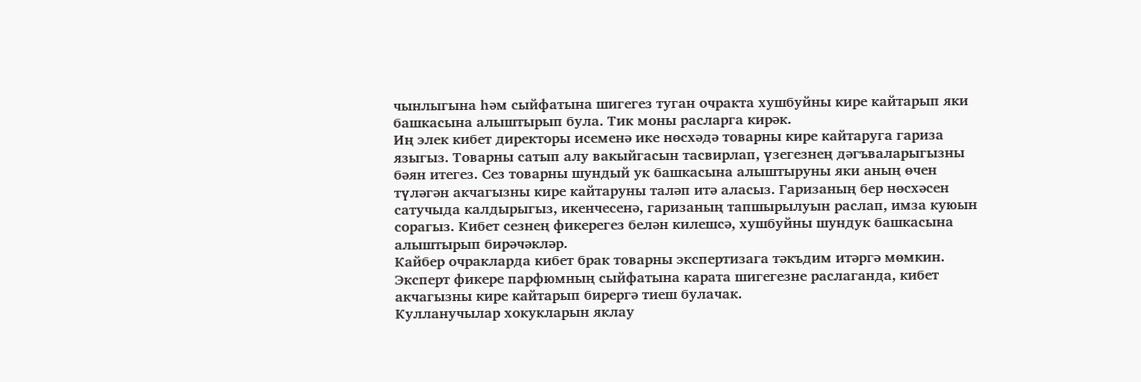чынлыгына һәм сыйфатына шигегез туган очракта хушбуйны кире кайтарып яки башкасына алыштырып була. Тик моны расларга кирәк.
Иң элек кибет директоры исеменә ике нөсхәдә товарны кире кайтаруга гариза языгыз. Товарны сатып алу вакыйгасын тасвирлап, үзегезнең дәгъваларыгызны бәян итегез. Сез товарны шундый ук башкасына алыштыруны яки аның өчен түләгән акчагызны кире кайтаруны таләп итә аласыз. Гаризаның бер нөсхәсен сатучыда калдырыгыз, икенчесенә, гаризаның тапшырылуын раслап, имза куюын сорагыз. Кибет сезнең фикерегез белән килешсә, хушбуйны шундук башкасына алыштырып бирәчәкләр.
Кайбер очракларда кибет брак товарны экспертизага тәкъдим итәргә мөмкин. Эксперт фикере парфюмның сыйфатына карата шигегезне раслаганда, кибет акчагызны кире кайтарып бирергә тиеш булачак.
Кулланучылар хокукларын яклау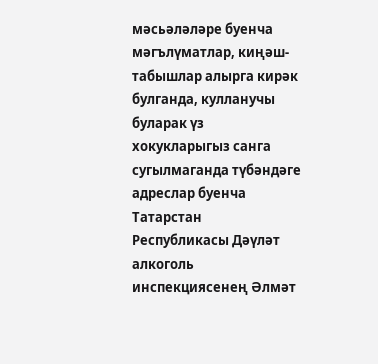мәсьәләләре буенча мәгълүматлар, киңәш-табышлар алырга кирәк булганда, кулланучы буларак үз хокукларыгыз санга сугылмаганда түбәндәге адреслар буенча Татарстан Республикасы Дәүләт алкоголь инспекциясенең Әлмәт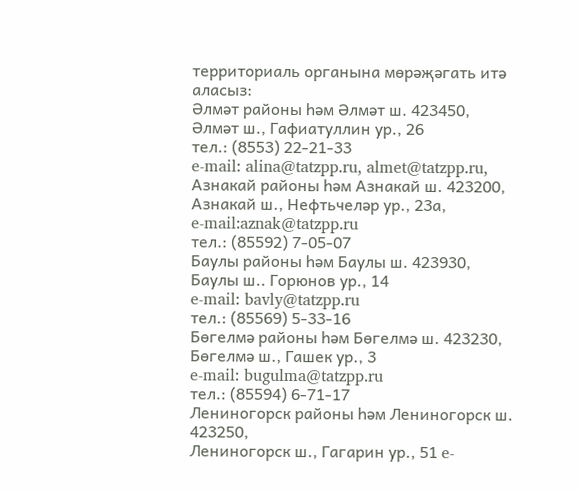территориаль органына мөрәҗәгать итә аласыз:
Әлмәт районы һәм Әлмәт ш. 423450,
Әлмәт ш., Гафиатуллин ур., 26
тел.: (8553) 22-21-33
e-mail: alina@tatzpp.ru, almet@tatzpp.ru,
Азнакай районы һәм Азнакай ш. 423200,
Азнакай ш., Нефтьчеләр ур., 23а,
e-mail:aznak@tatzpp.ru
тел.: (85592) 7-05-07
Баулы районы һәм Баулы ш. 423930,
Баулы ш.. Горюнов ур., 14
e-mail: bavly@tatzpp.ru
тел.: (85569) 5-33-16
Бөгелмә районы һәм Бөгелмә ш. 423230,
Бөгелмә ш., Гашек ур., 3
e-mail: bugulma@tatzpp.ru
тел.: (85594) 6-71-17
Лениногорск районы һәм Лениногорск ш. 423250,
Лениногорск ш., Гагарин ур., 51 e-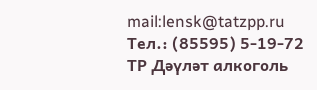mail:lensk@tatzpp.ru
Тел.: (85595) 5-19-72
ТР Дәүләт алкоголь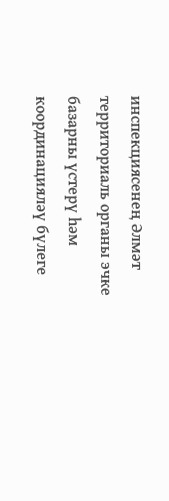инспекциясенең Әлмәт территориаль органы эчке базарны үстерү һәм координацияләү бүлеге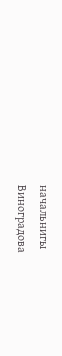начальнигы
Виноградова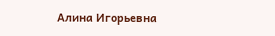Алина Игорьевна